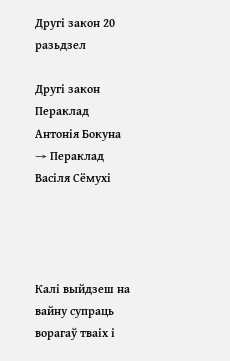Другі закон 20 разьдзел

Другі закон
Пераклад Антонія Бокуна → Пераклад Васіля Сёмухі




Калі выйдзеш на вайну супраць ворагаў тваіх і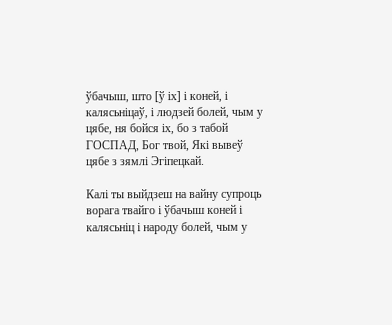ўбачыш, што [ў іх] і коней, і калясьніцаў, і людзей болей, чым у цябе, ня бойся іх, бо з табой ГОСПАД, Бог твой, Які вывеў цябе з зямлі Эгіпецкай.

Калі ты выйдзеш на вайну супроць ворага твайго і ўбачыш коней і калясьніц і народу болей, чым у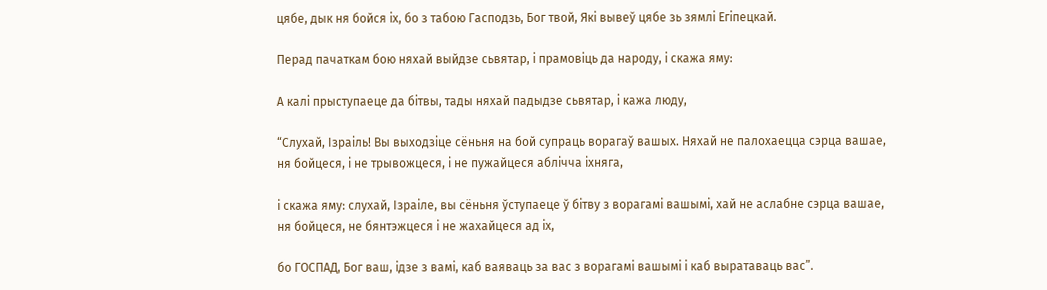цябе, дык ня бойся іх, бо з табою Гасподзь, Бог твой, Які вывеў цябе зь зямлі Егіпецкай.

Перад пачаткам бою няхай выйдзе сьвятар, і прамовіць да народу, і скажа яму:

А калі прыступаеце да бітвы, тады няхай падыдзе сьвятар, і кажа люду,

“Слухай, Ізраіль! Вы выходзіце сёньня на бой супраць ворагаў вашых. Няхай не палохаецца сэрца вашае, ня бойцеся, і не трывожцеся, і не пужайцеся аблічча іхняга,

і скажа яму: слухай, Ізраіле, вы сёньня ўступаеце ў бітву з ворагамі вашымі, хай не аслабне сэрца вашае, ня бойцеся, не бянтэжцеся і не жахайцеся ад іх,

бо ГОСПАД, Бог ваш, ідзе з вамі, каб ваяваць за вас з ворагамі вашымі і каб выратаваць вас”.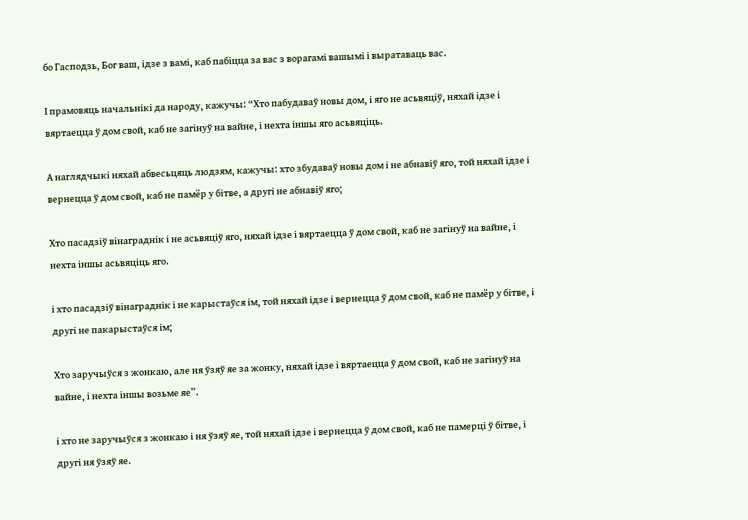бо Гасподзь, Бог ваш, ідзе з вамі, каб пабіцца за вас з ворагамі вашымі і выратаваць вас.

І прамовяць начальнікі да народу, кажучы: “Хто пабудаваў новы дом, і яго не асьвяціў, няхай ідзе і вяртаецца ў дом свой, каб не загінуў на вайне, і нехта іншы яго асьвяціць.

А наглядчыкі няхай абвесьцяць людзям, кажучы: хто збудаваў новы дом і не абнавіў яго, той няхай ідзе і вернецца ў дом свой, каб не памёр у бітве, а другі не абнавіў яго;

Хто пасадзіў вінаграднік і не асьвяціў яго, няхай ідзе і вяртаецца ў дом свой, каб не загінуў на вайне, і нехта іншы асьвяціць яго.

і хто пасадзіў вінаграднік і не карыстаўся ім, той няхай ідзе і вернецца ў дом свой, каб не памёр у бітве, і другі не пакарыстаўся ім;

Хто заручыўся з жонкаю, але ня ўзяў яе за жонку, няхай ідзе і вяртаецца ў дом свой, каб не загінуў на вайне, і нехта іншы возьме яе”.

і хто не заручыўся з жонкаю і ня ўзяў яе, той няхай ідзе і вернецца ў дом свой, каб не памерці ў бітве, і другі ня ўзяў яе.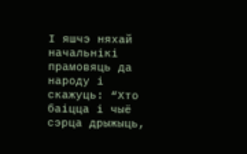І яшчэ няхай начальнікі прамовяць да народу і скажуць: “Хто баіцца і чыё сэрца дрыжыць,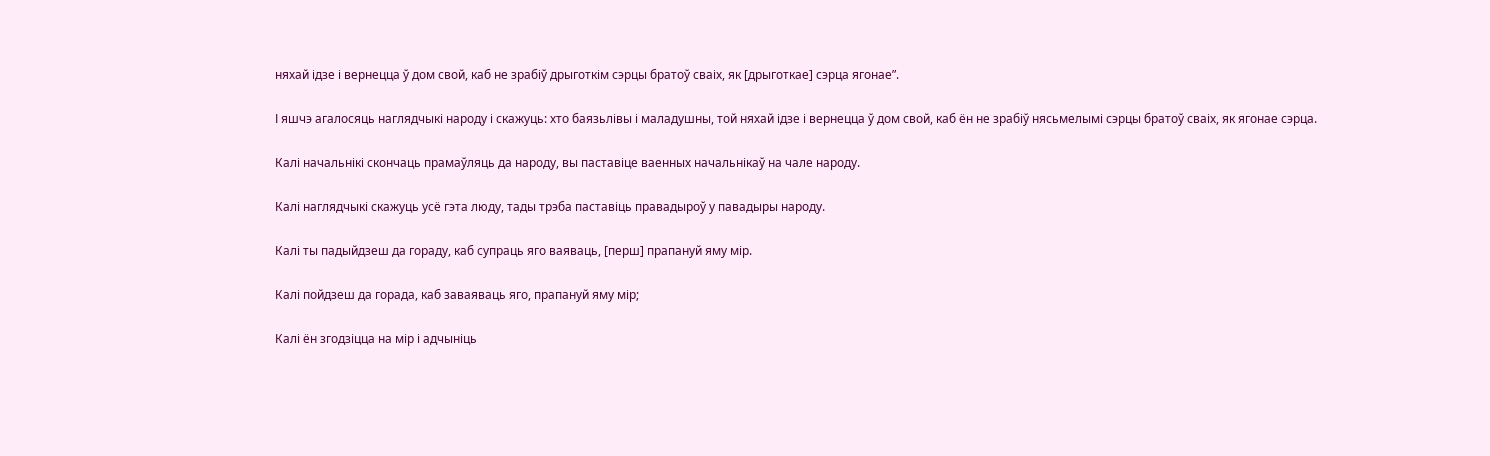няхай ідзе і вернецца ў дом свой, каб не зрабіў дрыготкім сэрцы братоў сваіх, як [дрыготкае] сэрца ягонае”.

І яшчэ агалосяць наглядчыкі народу і скажуць: хто баязьлівы і маладушны, той няхай ідзе і вернецца ў дом свой, каб ён не зрабіў нясьмелымі сэрцы братоў сваіх, як ягонае сэрца.

Калі начальнікі скончаць прамаўляць да народу, вы паставіце ваенных начальнікаў на чале народу.

Калі наглядчыкі скажуць усё гэта люду, тады трэба паставіць правадыроў у павадыры народу.

Калі ты падыйдзеш да гораду, каб супраць яго ваяваць, [перш] прапануй яму мір.

Калі пойдзеш да горада, каб заваяваць яго, прапануй яму мір;

Калі ён згодзіцца на мір і адчыніць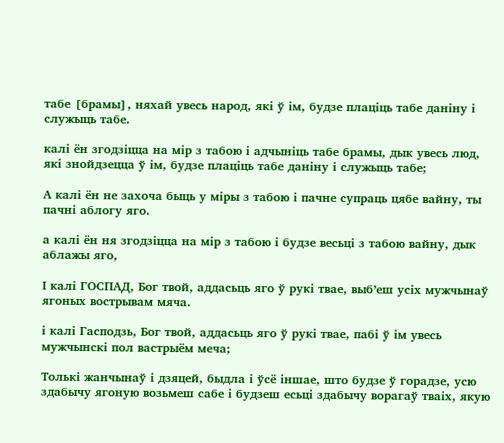табе [брамы], няхай увесь народ, які ў ім, будзе плаціць табе даніну і служыць табе.

калі ён згодзіцца на мір з табою і адчыніць табе брамы, дык увесь люд, які знойдзецца ў ім, будзе плаціць табе даніну і служыць табе;

А калі ён не захоча быць у міры з табою і пачне супраць цябе вайну, ты пачні аблогу яго.

а калі ён ня згодзіцца на мір з табою і будзе весьці з табою вайну, дык аблажы яго,

І калі ГОСПАД, Бог твой, аддасьць яго ў рукі твае, выб’еш усіх мужчынаў ягоных вострывам мяча.

і калі Гасподзь, Бог твой, аддасьць яго ў рукі твае, пабі ў ім увесь мужчынскі пол вастрыём меча;

Толькі жанчынаў і дзяцей, быдла і ўсё іншае, што будзе ў горадзе, усю здабычу ягоную возьмеш сабе і будзеш есьці здабычу ворагаў тваіх, якую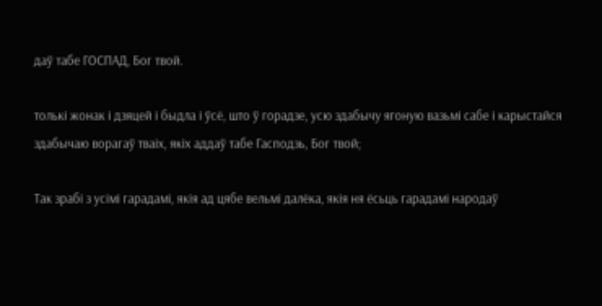даў табе ГОСПАД, Бог твой.

толькі жонак і дзяцей і быдла і ўсё, што ў горадзе, усю здабычу ягоную вазьмі сабе і карыстайся здабычаю ворагаў тваіх, якіх аддаў табе Гасподзь, Бог твой;

Так зрабі з усімі гарадамі, якія ад цябе вельмі далёка, якія ня ёсьць гарадамі народаў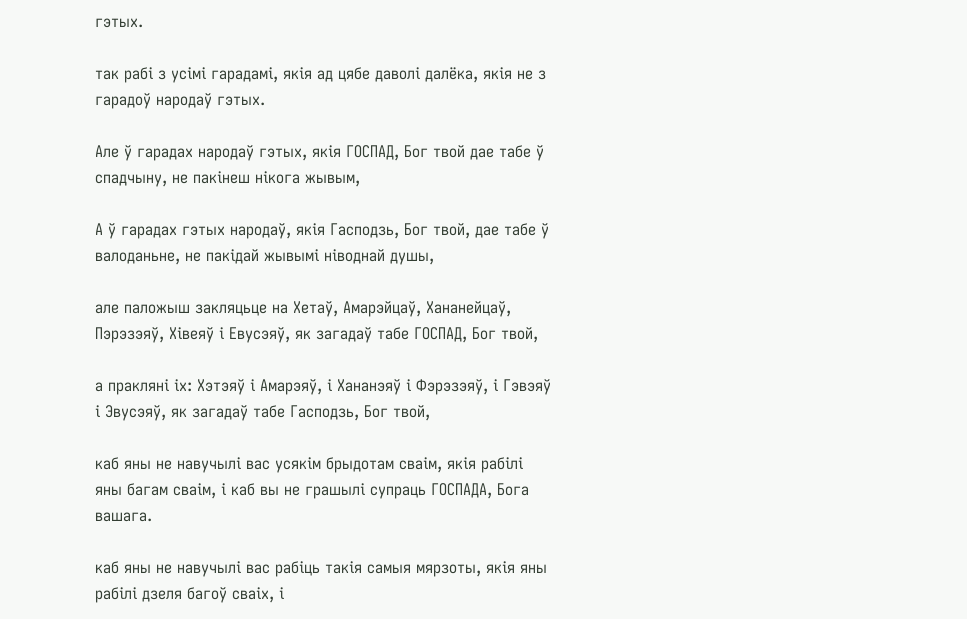гэтых.

так рабі з усімі гарадамі, якія ад цябе даволі далёка, якія не з гарадоў народаў гэтых.

Але ў гарадах народаў гэтых, якія ГОСПАД, Бог твой дае табе ў спадчыну, не пакінеш нікога жывым,

А ў гарадах гэтых народаў, якія Гасподзь, Бог твой, дае табе ў валоданьне, не пакідай жывымі ніводнай душы,

але паложыш закляцьце на Хетаў, Амарэйцаў, Хананейцаў, Пэрэзэяў, Хівеяў і Евусэяў, як загадаў табе ГОСПАД, Бог твой,

а пракляні іх: Хэтэяў і Амарэяў, і Хананэяў і Фэрэзэяў, і Гэвэяў і Эвусэяў, як загадаў табе Гасподзь, Бог твой,

каб яны не навучылі вас усякім брыдотам сваім, якія рабілі яны багам сваім, і каб вы не грашылі супраць ГОСПАДА, Бога вашага.

каб яны не навучылі вас рабіць такія самыя мярзоты, якія яны рабілі дзеля багоў сваіх, і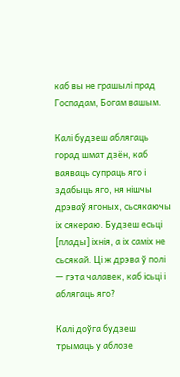каб вы не грашылі прад Госпадам, Богам вашым.

Калі будзеш аблягаць горад шмат дзён, каб ваяваць супраць яго і здабыць яго, ня нішчы дрэваў ягоных, сьсякаючы іх сякераю. Будзеш есьці [плады] іхнія, а іх саміх не сьсякай. Ці ж дрэва ў полі — гэта чалавек, каб ісьці і аблягаць яго?

Калі доўга будзеш трымаць у аблозе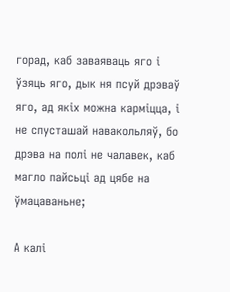горад, каб заваяваць яго і ўзяць яго, дык ня псуй дрэваў яго, ад якіх можна карміцца, і не спусташай навакольляў, бо дрэва на полі не чалавек, каб магло пайсьці ад цябе на ўмацаваньне;

А калі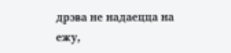дрэва не надаецца на ежу,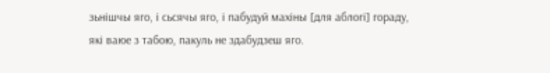зьнішчы яго, і сьсячы яго, і пабудуй махіны [для аблогі] гораду, які ваюе з табою, пакуль не здабудзеш яго.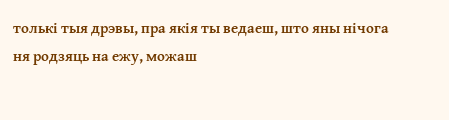толькі тыя дрэвы, пра якія ты ведаеш, што яны нічога ня родзяць на ежу, можаш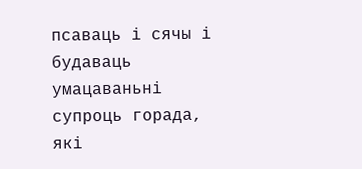псаваць і сячы і будаваць умацаваньні супроць горада, які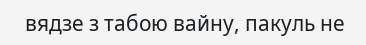вядзе з табою вайну, пакуль не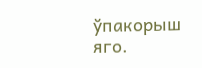ўпакорыш яго.